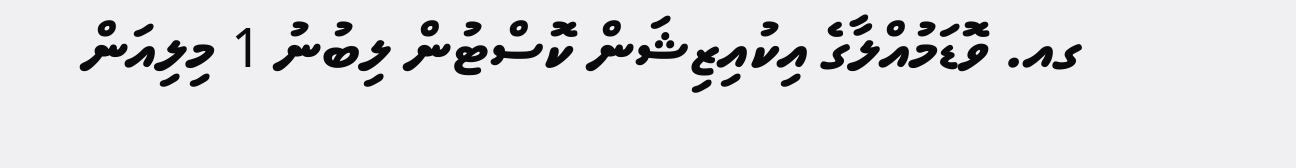ގއ. ވޮޑަމުއްލާގެ އިކުއިޒިޝަން ކޮސްޓުން ލިބުނު 1 މިލިއަން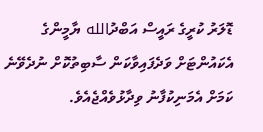ޑޮލަރު ކުރީގެ ރައީސް އަބްދުالله ޔާމީންގެ އެކައުންޓަށް ވަދެފައިވާކަން ސާބިތުކޮށް ނުދެވޭނެ ކަމަށް އެމަނިކުފާނު ވިދާޅުވެއްޖެއެވެ.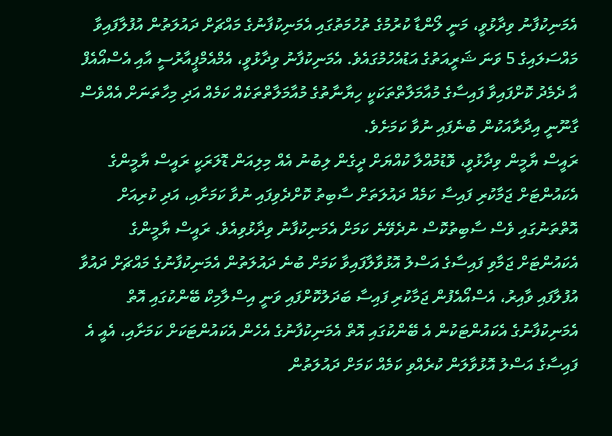އެމަނިކުފާނު ވިދާޅުވީ، މަނީ ލޯންޑާ ކުރުމުގެ ތުހުމަތުގައި އެމަނިކުފާނުގެ މައްޗަށް ދައުލަތުން އުފުލާފައިވާ މައްސަލައިގެ 5 ވަނަ ޝަރީއަތުގެ އަޑުއެހުމުގައެވެ. އެމަނިކުފާނު ވިދާޅުވީ، އެމްއެމްޕީއާރުސީ އާއި އެސްއޯއެފް އާ ދެމެދު ކޮށްފައިވާ ފައިސާގެ މުއާމަލާތްތަކަކީ ހިޔާނާތުގެ މުއާމަލާތްތަކެއް ކަމެއް އަދި މިހާތަނަށް އެއްވެސް ގާނޫނީ އިދާރާއަކުން ބުނެފައި ނުވާ ކަމަށެވެ.
ރައީސް ޔާމީން ވިދާޅުވީ، ވޮޑުމުއްލާ ކުއްޔަށް ދީގެން ލިބުނު އެއް މިލިއަން ޑޮލަރަކީ ރައީސް ޔާމީންގެ އެކައުންޓަށް ޖަމާކުރި ފައިސާ ކަމެއް ދައުލަތަށް ސާބިތު ކޮށްދެވިފައި ނުވާ ކަމަށާއި، އަދި ކުރިއަށް އޮތްތަނުގައި ވެސް ސާބިތުކޮސް ނުދެވޭނެ ކަމަށް އެމަނިކުފާނު ވިދާޅުވިއެވެ. ރައީސް ޔާމީންގެ އެކައުންޓަށް ޖަމާވި ފައިސާގެ އަސްލު އޮޅުވާލާފައިވާ ކަމަށް ބުނެ ދައުލަތުން އެމަނިކުފާނުގެ މައްޗަށް ދައުވާ އުފުލާފައި ވާއިރު، އެސްއޯއެފުން ޖަމާކުރި ފައިސާ ބަދަލުކޮށްފައި ވަނީ އިސްލާމިކް ބޭންކުގައި އޮތް އެމަނިކުފާނުގެ އެކައުންޓަކުން އެ ބޭންކުގައި އޮތް އެމަނިކުފާނުގެ އެހެން އެކައުންޓަކަށް ކަމަށާއި، އެއީ އެ ފައިސާގެ އަސްލު އޮޅުވާލަން ކުރެއްވި ކަމެއް ކަމަށް ދައުލަތުން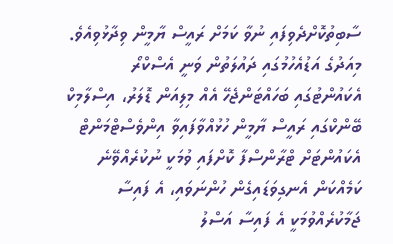ސާބިތުކޮށްދެވިފައި ނުވާ ކަމަށް ރައީސް ޔާމީން ވިދާޅުވިއެވެ.
މިއަދުގެ އަޑުއެހުމުގައި ދައުލަތުން ވަނީ އެސްކްރޯ އެކައުންޓުގައި ބަހައްޓަންޖެހޭ އެއް މިލިއަން ޑޮލަރު، އިސްލާމިކް ބޭންކްގައި ރައީސް ޔާމީން ހުޅުއްވާފައިވާ އިންވެސްޓްމަންޓް އެކައުންޓަށް ޓްރާންސްފާ ކޮށްފައި ވުމަކީ ނުކުރެއްވޭނެ ކަމެއްކަން އެނގިވަޑައިގެން ހުންނަވައި، އެ ފައިސާ ޖަމާކުރެއްވުމަކީ އެ ފައިސާ އަސްލު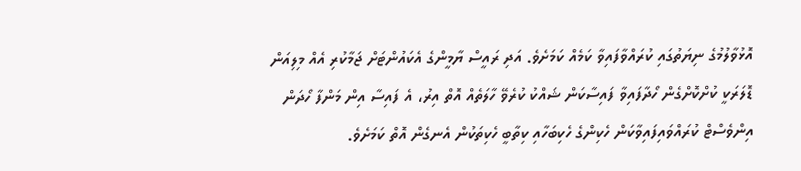އޮޅުވާލުމުގެ ނިޔަތުގައި ކުރައްވާފައިވާ ކަމެއް ކަމަށެވެ. އަދި ރައީސް ޔާމީންގެ އެކައުންޓަށް ޖަމާކުރި އެއް މިލިއަން ޑޮލަރަކީ ކުށްކޮށްގެން ހޯދާފައިވާ ފައިސާކަން ޝައްކު ކުރެވޭ ހާލަތެއް އޮތް އިރު، އެ ފައިސާ އިން މަންފާ ހޯދަން އިންވެސްޓް ކުރައްވައިފައިވާކަން ހެކިންގެ ހެކިބަހާއި ކިތާބީ ހެކިތަކުން އެނގެން އޮތް ކަމަށެވެ.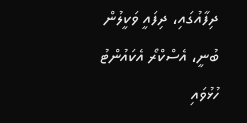ދިފާއުގައި، ދިފައީ ވަކީލުން ބުނީ، އެސްކްރޯ އެކައުންޓު ހުޅުވައި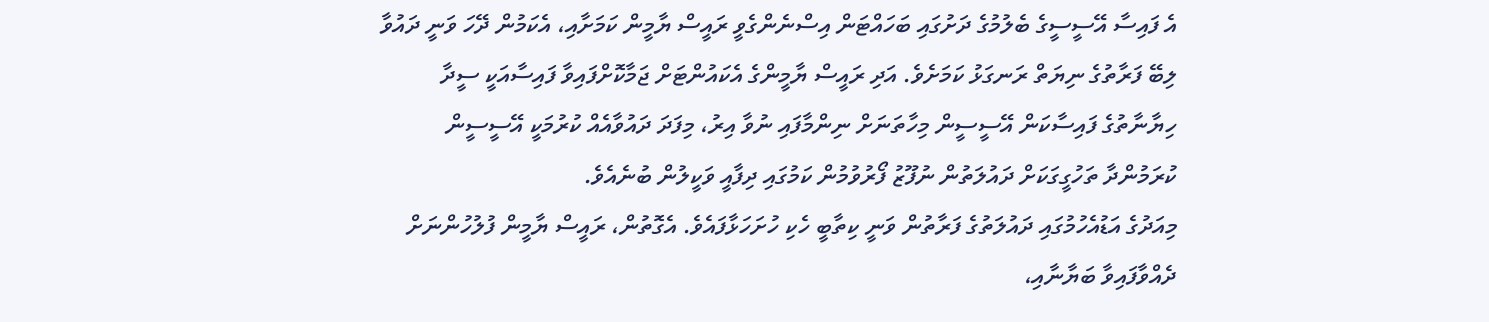އެ ފައިސާ އޭސީސީގެ ބެލުމުގެ ދަށުގައި ބަހައްޓަން އިސްނެންގެވީ ރައީސް ޔާމީން ކަމަށާއި، އެކަމުން ދޭހަ ވަނީ ދައުވާ ލިބޭ ފަރާތުގެ ނިޔަތް ރަނގަޅު ކަމަށެވެ. އަދި ރައީސް ޔާމީންގެ އެކައުންޓަށް ޖަމާކޮށްފައިވާ ފައިސާއަކީ ސީދާ ހިޔާނާތުގެ ފައިސާކަން އޭސީސީން މިހާތަނަށް ނިންމާފައި ނުވާ އިރު، މިފަދަ ދައުވާއެއް ކުރުމަކީ އޭސީސީން ކުރަމުންދާ ތަހުގީގަކަށް ދައުލަތުން ނުފޫޒު ފޯރުވުމުން ކަމުގައި ދިފާއީ ވަކީލުން ބުނެއެވެ.
މިއަދުގެ އަޑުއެހުމުގައި ދައުލަތުގެ ފަރާތުން ވަނީ ކިތާބީ ހެކި ހުށަހަޅާފައެވެ. އެގޮތުން، ރައީސް ޔާމީން ފުލުހުންނަށް ދެއްވާފައިވާ ބަޔާނާއި،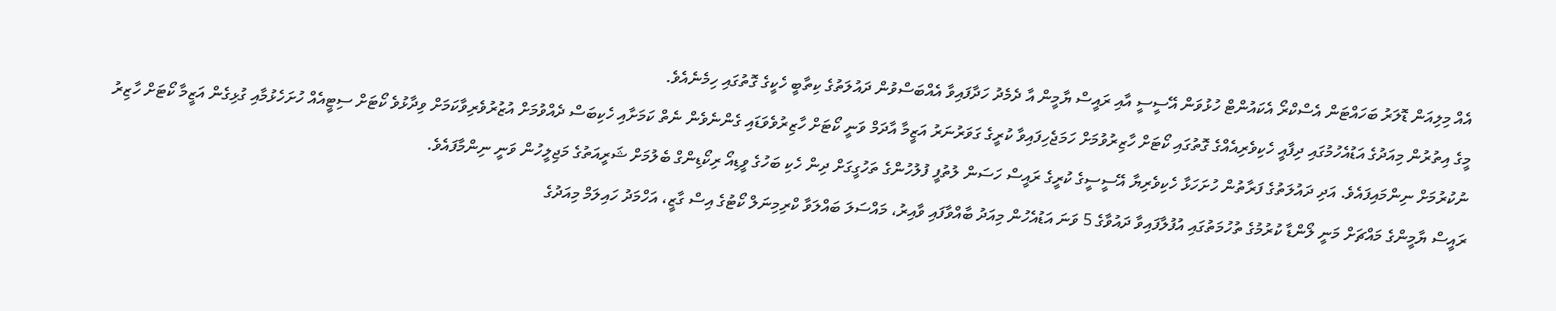އެއް މިލިއަން ޑޮލަރު ބަހައްޓަން އެސްކްރޯ އެކައުންޓް ހުޅުވަން އޭސީސީ އާއި ރައީސް ޔާމީން އާ ދެމެދު ހަދާފައިވާ އެއްބަސްވުން ދައުލަތުގެ ކިތާބީ ހެކީގެ ގޮތުގައި ހިމެނެއެވެ.
މީގެ އިތުރުން މިއަދުގެ އަޑުއެހުމުގައި ދިފާއީ ހެކިވެރިއެއްގެ ގޮތުގައި ކޯޓަށް ހާޒިރުވުމަށް ހަމަޖެހިފައިވާ ކުރީގެ ގަވަރުނަރު އަޒީމާ އާދަމް ވަނީ ކޯޓަށް ހާޒިރުވެވަޑައި ގެންނެވެން ނެތް ކަމަށާއި ހެކިބަސް ދެއްވުމަށް އުޒުރުވެރިވާކަމަށް ވިދާޅުވެ ކޯޓަށް ސިޓީއެއް ހުށަހެޅުމާއި ގުޅިގެން އަޒީމާ ކޯޓަށް ހާޒިރު ނުކުރުމަށް ނިންމައިފައެވެ. އަދި ދައުލަތުގެ ފަރާތުން ހުށަހަޅާ ހެކިވެރިޔާ އޭސީސީގެ ކުރީގެ ރައީސް ހަސަން ލުތުފީ ފުލުހުންގެ ތަހުގީގަށް ދިން ހެކި ބަހުގެ ވީޑިއޯ ރިކޯޑިންގް ބެލުމަށް ޝަރީއަތުގެ މަޖިލީހުން ވަނީ ނިންމާފައެވެ.
ރައީސް ޔާމީންގެ މައްޗަށް މަނީ ލޯންޑާ ކުރުމުގެ ތުހުމަތުގައި އުފުލާފައިވާ ދައުވާގެ 5 ވަނަ އަޑުއެހުން މިއަދު ބާއްވާފައި ވާއިރު، މައްސަލަ ބައްލަވާ ކްރިމިނަލް ކޯޓުގެ އިސް ގާޒީ، އަހްމަދު ހައިލަމް މިއަދުގެ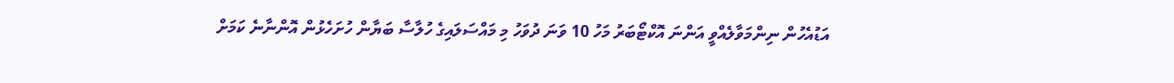އަޑުއެހުން ނިންމަވާލެއްވީ އަންނަ އޮކްޓޯބަރު މަހު 10 ވަނަ ދުވަހު މި މައްސަލައިގެ ހުލާސާ ބަޔާން ހުށަހެޅުން އޮންނާނެ ކަމަށް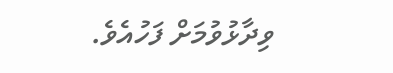ވިދާޅުވުމަށް ފަހުއެވެ.